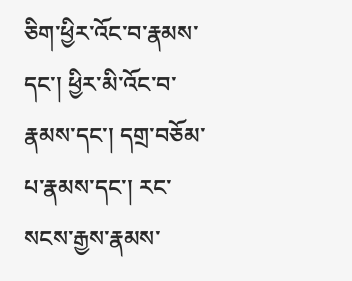ཅིག་ཕྱིར་འོང་བ་རྣམས་དང་། ཕྱིར་མི་འོང་བ་རྣམས་དང་། དགྲ་བཅོམ་པ་རྣམས་དང་། རང་སངས་རྒྱས་རྣམས་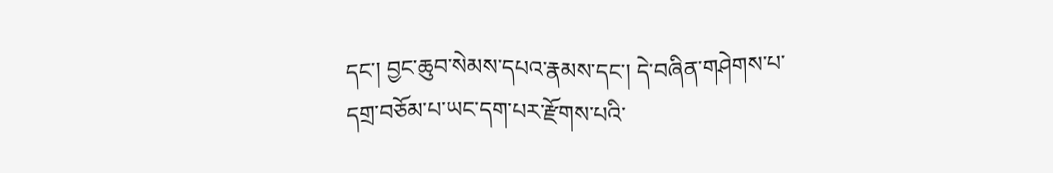དང་། བྱང་ཆུབ་སེམས་དཔའ་རྣམས་དང་། དེ་བཞིན་གཤེགས་པ་དགྲ་བཅོམ་པ་ཡང་དག་པར་རྫོགས་པའི་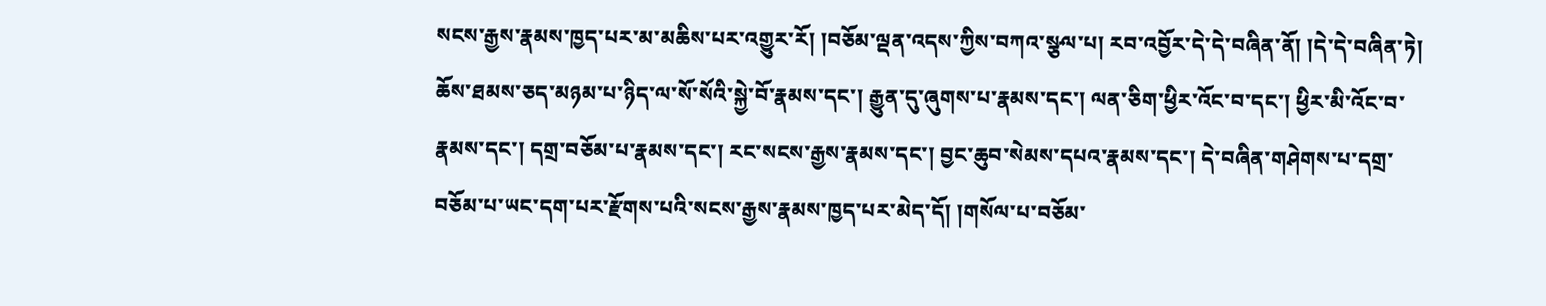སངས་རྒྱས་རྣམས་ཁྱད་པར་མ་མཆིས་པར་འགྱུར་རོ། །བཅོམ་ལྡན་འདས་ཀྱིས་བཀའ་སྩལ་པ། རབ་འབྱོར་དེ་དེ་བཞིན་ནོ། །དེ་དེ་བཞིན་ཏེ། ཆོས་ཐམས་ཅད་མཉམ་པ་ཉིད་ལ་སོ་སོའི་སྐྱེ་བོ་རྣམས་དང་། རྒྱུན་དུ་ཞུགས་པ་རྣམས་དང་། ལན་ཅིག་ཕྱིར་འོང་བ་དང་། ཕྱིར་མི་འོང་བ་རྣམས་དང་། དགྲ་བཅོམ་པ་རྣམས་དང་། རང་སངས་རྒྱས་རྣམས་དང་། བྱང་ཆུབ་སེམས་དཔའ་རྣམས་དང་། དེ་བཞིན་གཤེགས་པ་དགྲ་བཅོམ་པ་ཡང་དག་པར་རྫོགས་པའི་སངས་རྒྱས་རྣམས་ཁྱད་པར་མེད་དོ། །གསོལ་པ་བཅོམ་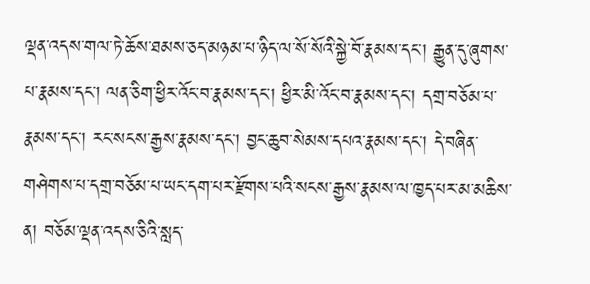ལྡན་འདས་གལ་ཏེ་ཆོས་ཐམས་ཅད་མཉམ་པ་ཉིད་ལ་སོ་སོའི་སྐྱེ་བོ་རྣམས་དང་། རྒྱུན་དུ་ཞུགས་པ་རྣམས་དང་། ལན་ཅིག་ཕྱིར་འོང་བ་རྣམས་དང་། ཕྱིར་མི་འོང་བ་རྣམས་དང་། དགྲ་བཅོམ་པ་རྣམས་དང་། རང་སངས་རྒྱས་རྣམས་དང་། བྱང་ཆུབ་སེམས་དཔའ་རྣམས་དང་། དེ་བཞིན་གཤེགས་པ་དགྲ་བཅོམ་པ་ཡང་དག་པར་རྫོགས་པའི་སངས་རྒྱས་རྣམས་ལ་ཁྱད་པར་མ་མཆིས་ན། བཅོམ་ལྡན་འདས་ཅིའི་སླད་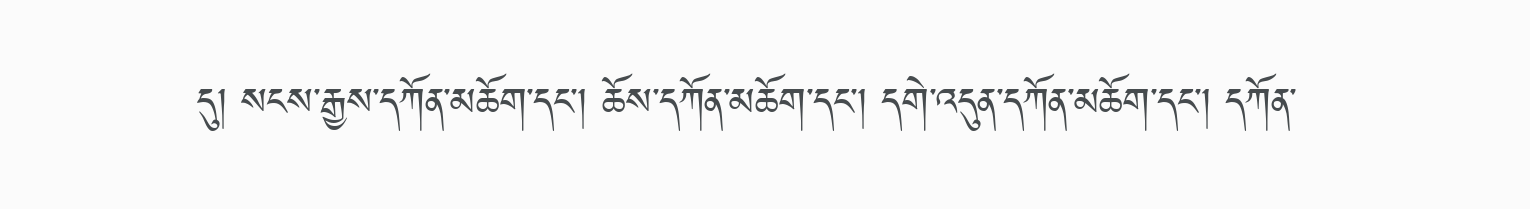དུ། སངས་རྒྱས་དཀོན་མཆོག་དང་། ཆོས་དཀོན་མཆོག་དང་། དགེ་འདུན་དཀོན་མཆོག་དང་། དཀོན་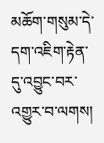མཆོག་གསུམ་དེ་དག་འཇིག་རྟེན་དུ་འབྱུང་བར་འགྱུར་བ་ལགས།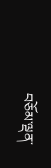བཅོམ་ལྡན་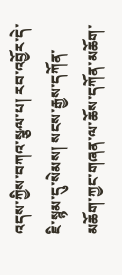འདས་ཀྱིས་བཀའ་སྩལ་པ། རབ་འབྱོར་དེ་ཇི་སྙམ་དུ་སེམས། སངས་རྒྱས་དཀོན་མཆོག་ཀྱང་གཞན་ལ་ཆོས་དཀོན་མཆོག་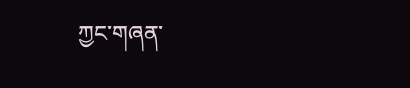ཀྱང་གཞན་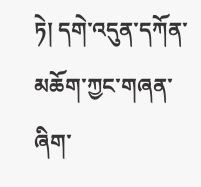ཏེ། དགེ་འདུན་དཀོན་མཆོག་ཀྱང་གཞན་ཞིག་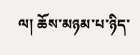ལ། ཆོས་མཉམ་པ་ཉིད་